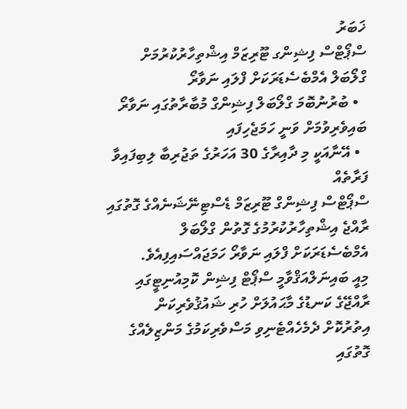ޚަބަރު
ސްޕޯޓްސް ފިޝިންގ ޓޫރިޒަމް އިޝްތިހާރުކުރުމަށް ގްލޯބަލް އެމްބެސެޑަރަކަށް ފްލައި ނަވާރޯ
  • ބުރުނުބޮމަ ގްލޯބަލް ފިޝިންގް މުބާރާތުގައި ނަވާރޯ ބައިވެރިވުމަށް ވަނީ ހަމަޖެހިފައި
  • އޭނާއަކީ މި ދާއިރާގެ 30 އަހަރުގެ ތަޖުރިބާ ލިބިފައިވާ ފަރާތެއް
ސްޕޯޓްސް ފިޝިންގް ޓޫރިޒަމް ޑެސްޓިނޭޝަނެއްގެ ގޮތުގައި ރާއްޖެ އިޝްތިހާރުކުރުމުގެ ގޮތުން ގްލޯބަލް އެމްބެސެޑަރަކަށް ފްލައި ނަވާރޯ ހަމަޖައްސައިފިއެވެ.
މިއީ ބައިނަލްއަޤްވާމީ ސްޕޯޓް ފިޝިން ކޮމިއުނިޓީގައި ރާއްޖޭގެ ކަނޑުގެ މާޙައުލަށް ހުރި ޝައުޤުވެރިކަން އިތުރުކޮށް ދެމެހެއްޓެނިވި މަސްވެރިކަމުގެ މަންޒިލެއްގެ ގޮތުގައި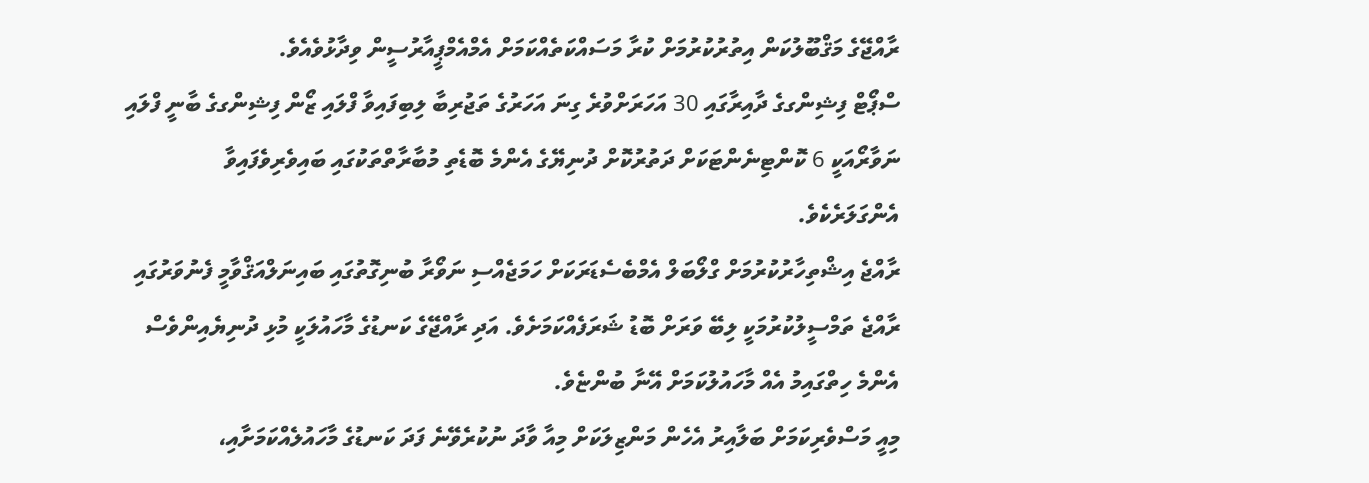ރާއްޖޭގެ މަޤްބޫލުކަން އިތުރުކުރުމަށް ކުރާ މަސައްކަތެއްކަމަށް އެމްއެމްޕީއާރުސީން ވިދާޅުވެއެވެ.
ސްޕޯޓް ފިޝިންގގެ ދާއިރާގައި 30 އަހަރަށްވުރެ ގިނަ އަހަރުގެ ތަޖުރިބާ ލިބިފައިވާ ފްލައި ޒޯން ފިޝިންގގެ ބާނީ ފްލައި ނަވާރޯއަކީ 6 ކޮންޓިނެންޓަކަށް ދަތުރުކޮށް ދުނިޔޭގެ އެންމެ ބޮޑެތި މުބާރާތްތަކުގައި ބައިވެރިވެފައިވާ އެންގަލަރެކެވެ.
ރާއްޖެ އިޝްތިހާރުކުރުމަށް ގްލޯބަލް އެމްބެސެޑަރަކަށް ހަމަޖެއްސި ނަވޯރާ ބުނިގޮތުގައި ބައިނަލްއަޤްވާމީ ފެނުވަރުގައި ރާއްޖެ ތަމްސީލުކުރުމަކީ ލިބޭ ވަރަށް ބޮޑު ޝަރަފެއްކަމަށެވެ. އަދި ރާއްޖޭގެ ކަނޑުގެ މާހައުލަކީ މުޅި ދުނިޔެއިންވެސް އެންމެ ހިތްގައިމު އެއް މާހައުލުކަމަށް އޭނާ ބުންޏެވެ.
މިއީ މަސްވެރިކަމަށް ބަލާއިރު އެހެން މަންޒިލަކަށް މިއާ ވާދަ ނުކުރެވޭނެ ފަދަ ކަނޑުގެ މާހައުލެއްކަމަށާއި،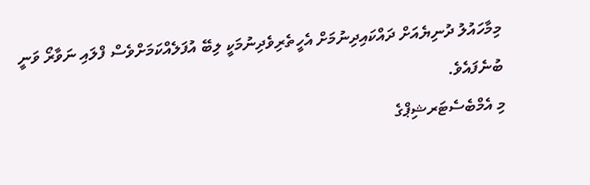މިމާހައުލު ދުނިޔެއަށް ދައްކައިދިނުމަށް އެހީތެރިވެދިނުމަކީ ލިބޭ އުފަލެއްކަމަށްވެސް ފްލައި ނަވާރޯ ވަނީ ބުނެފައެވެ.
މި އެމްބެސެޓަރޝިޕްގެ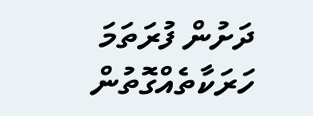ދަށުން ފުރަތަމަ ހަރަކާތެއްގޮތުން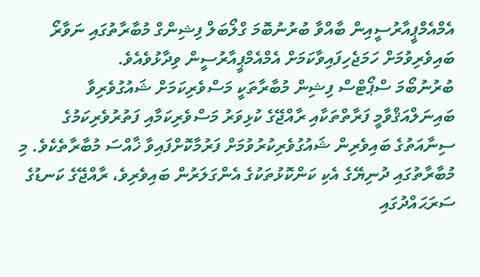އެމްއެމްޕީއާރުސީއިން ބާއްވާ ބުރުނުބޮމަ ގްލޯބަލް ފިޝިންގް މުބާރާތުގައި ނަވާރޯ ބައިވެރިވުމަށް ހަމަޖެހިފައިވާކަމަށް އެމްއެމްޕީއާރުސީން ވިދާޅުވެއެވެ.
ބުރުނުބޯމަ ސްޕޯޓްސް ފިޝިން މުބާރާތަކީ މަސްވެރިކަމަށް ޝައުގުވެރިވާ ބައިނަލްއަޤްވާމީ ފަރާތްތަކާއި ރާއްޖޭގެ ކުޅިވަރު މަސްވެރިކަމާއި ފަތުރުވެރިކަމުގެ ސިނާއަތުގެ ބައިވެރިން ޝައުގުވެރިކުރުވުމަށް ފަރުމާކޮށްފައިވާ ޚާއްސަ މުބާރާތެކެވެ. މި މުބާރާތުގައި ދުނިޔޭގެ އެކި ކަންކޮޅުތަކުގެ އެންގަލަރުން ބައިވެރިވެ، ރާއްޖޭގެ ކަނޑުގެ ސަރަޙައްދުގައި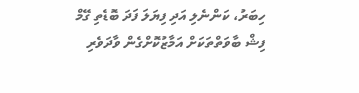ހިބަރު، ކަންނެލި އަދި ފިޔަލަ ފަދަ ބޮޑެތި ގޭމް ފިޝް ބާވަތްތަކަށް އަމާޒުކޮށްގެން ވާދަވެރި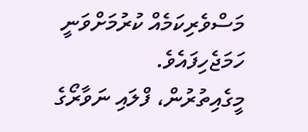މަސްވެރިކަމެއް ކުރުމަށްވަނީ ހަމަޖެހިފައެވެ.
މީގެއިތުރުން، ފްލައި ނަވާރޯގެ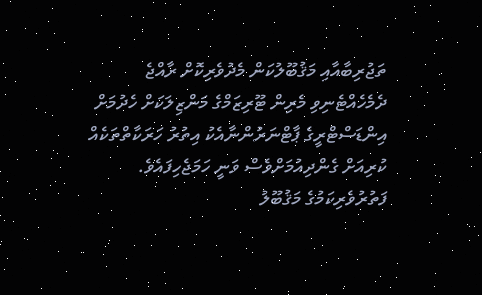ތަޖުރިބާއާއި މަޤުބޫލުކަން މެދުވެރިކޮށް ރާއްޖެ ދެމެހެއްޓެނިވި މެރިން ޓޫރިޒަމްގެ މަންޒިލަކަށް ހެދުމަށް އިންޑަސްޓްރީގެ ޕާޓްނަރުންނާއެކު އިތުރު ހަރަކާތްތަކެއް ކުރިއަށް ގެންދިއުމަށްވެސް ވަނީ ހަމަޖެހިފައެވެ.
ފަތުރުވެރިކަމުގެ މަޤުބޫލު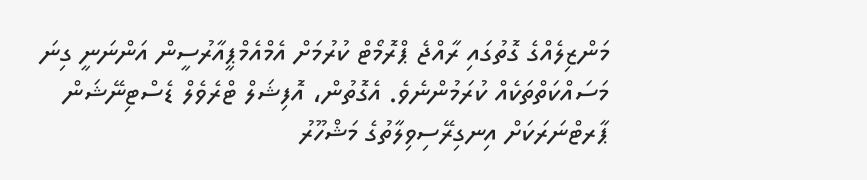މަންޒިލެއްގެ ގޮތުގައި ރާއްޖެ ޕްރޮމޯޓް ކުރުމަށް އެމްއެމްޕީއާރުސީން އަންނަނީ ގިނަ މަސައްކަތްތަކެއް ކުރަމުންނެވެ. އެގޮތުން، އޮފިޝަލް ޓްރެވެލް ޑެސްޓިނޭޝަން ޕާރޓްނަރަކަށް އިނގިރޭސިވިލާތުގެ މަޝްހޫރު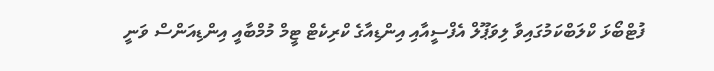ފުޓްބޯޅަ ކްލަބްކަމުގައިވާ ލިވަޕޫލް އެފްސީއާއި އިންޑިއާގެ ކްރިކެޓް ޓީމް މުމްބާއީ އިންޑިއަންސް ވަނީ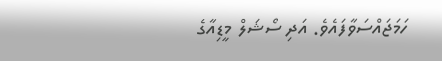ހަމަޖައްސަވާފައެވެ. އަދި ސޯޝަލް މީޑިއާގެ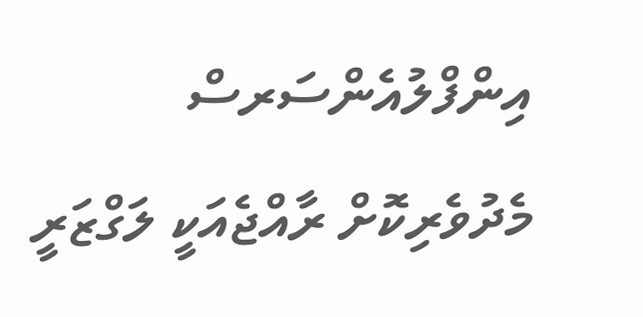އިންފްލުއެންސަރސް މެދުވެރިކޮށް ރާއްޖެއަކީ ލަގްޒަރީ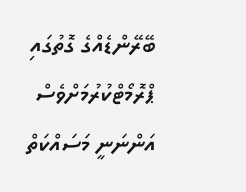ބޭރޭންޑެއްގެ ގޮތުގައި ޕްރޮމޯޓްކުރުމަށްވެސް އަންނަނީ މަސައްކަތް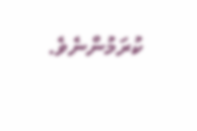ކުރަމުންނެވެ.